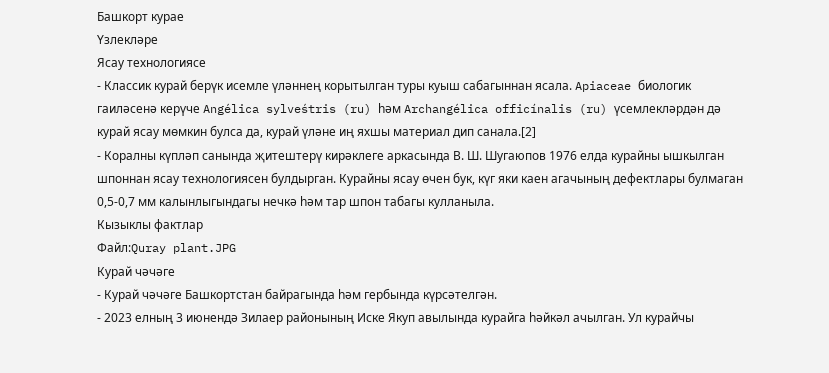Башкорт курае
Үзлекләре
Ясау технологиясе
- Классик курай берүк исемле үләннең корытылган туры куыш сабагыннан ясала. Apiaceae биологик гаиләсенә керүче Angélica sylveśtris (ru) һәм Archangélica officínalis (ru) үсемлекләрдән дә курай ясау мөмкин булса да, курай үләне иң яхшы материал дип санала.[2]
- Коралны күпләп санында җитештерү кирәклеге аркасында В. Ш. Шугаюпов 1976 елда курайны ышкылган шпоннан ясау технологиясен булдырган. Курайны ясау өчен бук, күг яки каен агачының дефектлары булмаган 0,5-0,7 мм калынлыгындагы нечкә һәм тар шпон табагы кулланыла.
Кызыклы фактлар
Файл:Quray plant.JPG
Курай чәчәге
- Курай чәчәге Башкортстан байрагында һәм гербында күрсәтелгән.
- 2023 елның 3 июнендә Зилаер районының Иске Якуп авылында курайга һәйкәл ачылган. Ул курайчы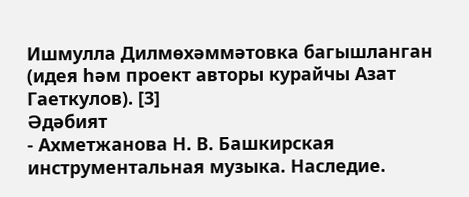Ишмулла Дилмөхәммәтовка багышланган (идея һәм проект авторы курайчы Азат Гаеткулов). [3]
Әдәбият
- Ахметжанова Н. В. Башкирская инструментальная музыка. Наследие.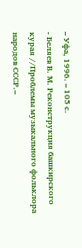– Уфа, 1996. – 105 с.
- Беляев В. М. Реконструкция башкирского курая //Проблемы музыкального фольклора народов СССР.–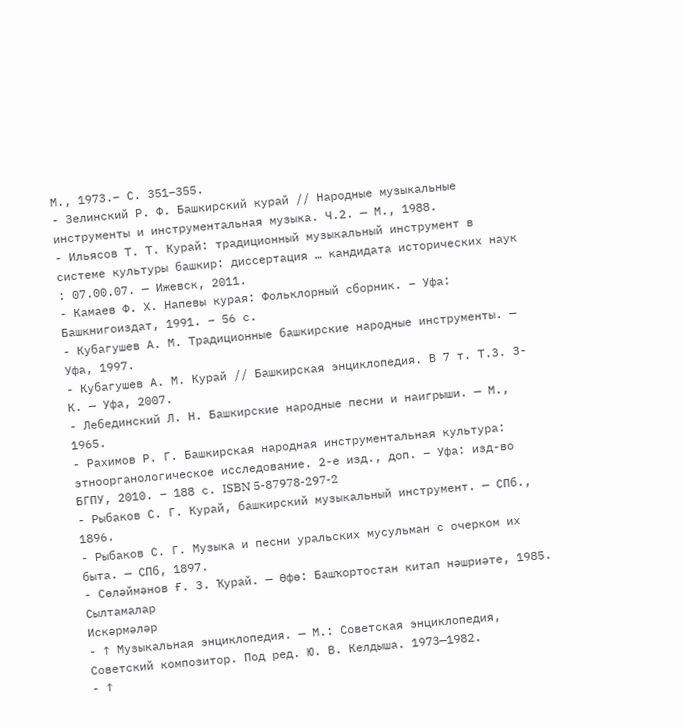М., 1973.– С. 351–355.
- Зелинский Р. Ф. Башкирский курай // Народные музыкальные инструменты и инструментальная музыка. Ч.2. — М., 1988.
- Ильясов Т. Т. Курай: традиционный музыкальный инструмент в системе культуры башкир: диссертация … кандидата исторических наук : 07.00.07. — Ижевск, 2011.
- Камаев Ф. Х. Напевы курая: Фольклорный сборник. – Уфа: Башкнигоиздат, 1991. – 56 с.
- Кубагушев А. М. Традиционные башкирские народные инструменты. — Уфа, 1997.
- Кубагушев А. М. Курай // Башкирская энциклопедия. В 7 т. Т.3. З-К. — Уфа, 2007.
- Лебединский Л. Н. Башкирские народные песни и наигрыши. — М., 1965.
- Рахимов Р. Г. Башкирская народная инструментальная культура: этноорганологическое исследование. 2-е изд., доп. – Уфа: изд-во БГПУ, 2010. – 188 с. ISBN 5-87978-297-2
- Рыбаков С. Г. Курай, башкирский музыкальный инструмент. — СПб., 1896.
- Рыбаков С. Г. Музыка и песни уральских мусульман с очерком их быта. — СПб, 1897.
- Сөләймәнов Ғ. З. Ҡурай. — Өфө: Башҡортостан китап нәшриәте, 1985.
Сылтамалар
Искәрмәләр
- ↑ Музыкальная энциклопедия. — М.: Советская энциклопедия, Советский композитор. Под ред. Ю. В. Келдыша. 1973—1982.
- ↑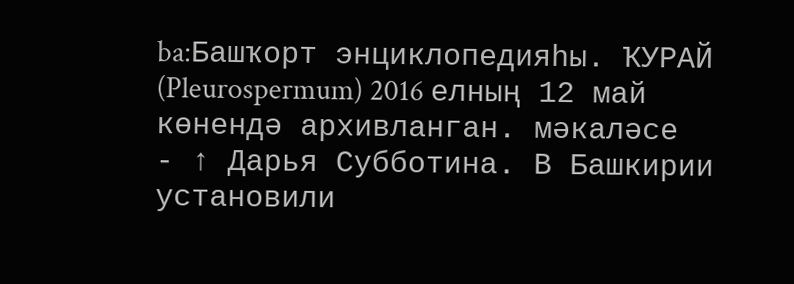ba:Башҡорт энциклопедияһы. ҠУРАЙ (Pleurospermum) 2016 елның 12 май көнендә архивланган. мәкаләсе
- ↑ Дарья Субботина. В Башкирии установили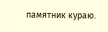памятник кураю.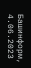Башинформ, 4.06.2023